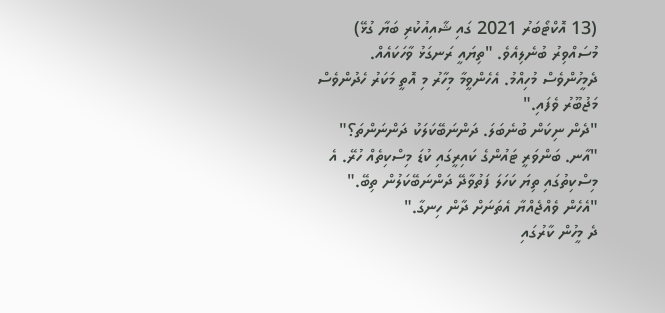(13 އޮކްޓޯބަރު 2021 ގައި ޝާއިއުކުރި ބަޔާ ގުޅޭ)
މުސައްވިރު ބުނެލިއެވެ. "ތިޔައީ ރަނގަޅު ވާހަކައެއް. ދެމީހުންވެސް މުހިއްމު. އެހެންވީމާ މިހާރު މި އޮތީ މަކަރު ހެދުންވެސް މަޖުބޫރު ވެފައި."
"ދެން ނިކަން ބުނެބަލަ. ދަންނަބޭކަލަކު ދަންނަންތަ؟"
"އާނ. ބަންވަރީ ޓައުންގެ ކައިރީގައި ކުޑަ މިސްކިތެއް ހުރޭ. އެ މިސްކިތުގައި ތިޔަ ކަހަލަ ފަތުވާދޭ ދަންނަބޭކަލުން ތިބޭ."
"އެހެން ވެއްޖެއްޔާ އެތަނަށް ދާން ހިނގާ."
ދެ މީހުން ކާރުގައި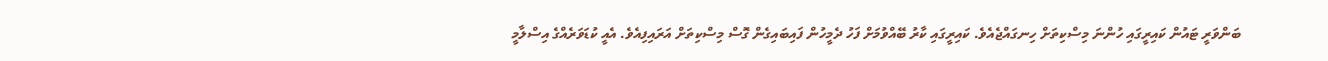ބަންވަރީ ޓައުން ކައިރީގައި ހުންނަ މިސްކިތަށް ހިނގައްޖެއެވެ. ކައިރީގައި ކާރު ބޭއްވުމަށް ފަހު ދެމީހުން ފައިބައިގެން ގޮސް މިސްކިތަށް އަރައިފިއެވެ. އެއީ ކުޑަވަރެއްގެ އިސްލާމީ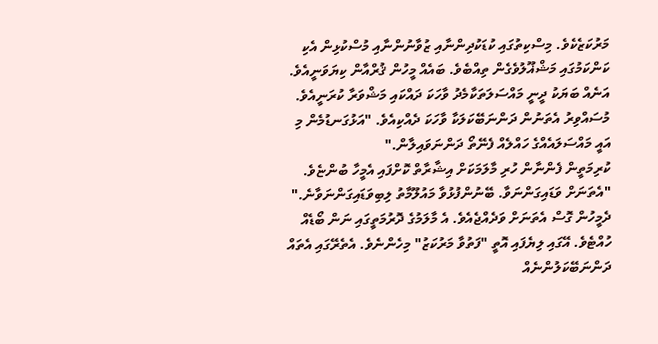މަރުކަޒެކެވެ. މިސްކިތުގައި ކުޑަކުދިންނާއި ޒުވާނުންނާއި މުސްކުޅިން އެކި ކަންކަމުގައި މަޝްޣޫލުވެގެން ތިއްބެވެ. ބައެއް މީހުން ޤުރްއާން ކިޔަވަނީއެވެ. އަނެއް ބަޔަކު ދީނީ މައްސަލަތަކާމެދު ވާހަކަ ދައްކައި މަޝްވަރާ ކުރަނީއެވެ.
މުސައްވިރު އެތަނުން ދަންނަބޭކަލަކާ ވާހަކަ ދެއްކިއެވެ. "އަޅުގަނޑުމެން މި އައީ މައްސަލައެއްގެ ހައްލެއް ފެނޭތޯ ދަންނަވައިލާން."
ކުރިމަތީން ފެންނާން ހުރި މާލަމަކަށް އިޝާރާތް ކޮށްފައި އެމީހާ ބުންޏެވެ. "އެތަނަށް ވަޑައިގަންނަވާ. ބޭނުންފުޅުވާ މައުލޫމާތު ލިބިވަޑައިގަންނަވާނެ."
ދެމީހުން ގޮސް އެތަނަށް ވަދެއްޖެއެވެ. އެ މާލަމުގެ ދޮރުމަތީގައި ނަން ބޯޑެއް ހުއްޓެވެ. އޭގައި ލިޔެފައި އޮތީ "ފަތުވާ މަރުކަޒު" މިހެންނެވެ. އެތެރޭގައި އެތައް ދަންނަބޭކަލުންނެއް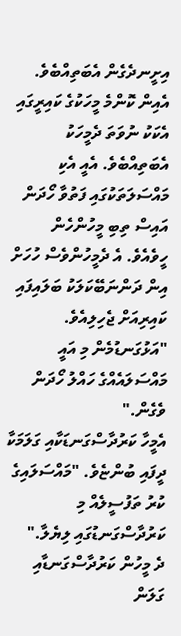އިށީނދެގެން އެބަތިއްބެވެ. އެއިން ކޮންމެ މީހަކުގެ ކައިރީގައި އެކަކު ނުވަތަ ދެމީހަކު އެބަތިއްބެވެ. އެއީ އެކި މައްސަލަތަކުގައި ފަތުވާ ހޯދަން އައިސް ތިބި މީހުންހެން ހީވެއެވެ. އެ ދެމީހުންވެސް ހުހަށް އިން ދަންނަބޭކަލަކު ބަލައިފައި ކައިރިއަށް ޖެހިލިއެވެ.
"އަޅުގަނޑުމެން މި އައީ މައްސަލައެއްގެ ހައްލު ހޯދަން ވެގެން."
އެމީހާ ކަރުދާސްގަނޑަކާއި ގަލަމަކާ ދީފައި ބުންޏެވެ. "މައްސަލައިގެ ކުރު ތަފުސީލެއް މި ކަރުދާސްގަނޑުގައި ލިޔެލާ."
ދެ މީހުން ކަރުދާސްގަނޑާއި ގަލަން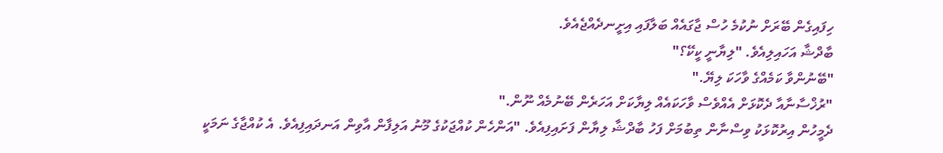ހިފައިގެން ބޭރަށް ނުކުމެ ހުސް ޖާގައެއް ބަލާފައި އިށީނދެއްޖެއެވެ.
ބާދްޝާ އަހައިލިއެވެ. "ލިޔާނީ ކީކޭ؟"
"ބޭނުންވާ ކަމެއްގެ ވާހަކަ ލިޔޭ."
"ރުޚްސާނާއާ ދެކޮޅަށް އެއްވެސް ވާހަކައެއް ލިޔާކަށް އަހަރެން ބޭނުމެއް ނޫން."
ދެމީހުން އިރުކޮޅަކު ވިސްނާން ތިބުމަށް ފަހު ބާދްޝާ ލިޔާން ފަށައިފިއެވެ. "އަންހެން ކުއްޖަކުގެ މޫނު އަލިފާން އާވިން އަނދައިފިއެވެ. އެ ކުއްޖާގެ ނަމަކީ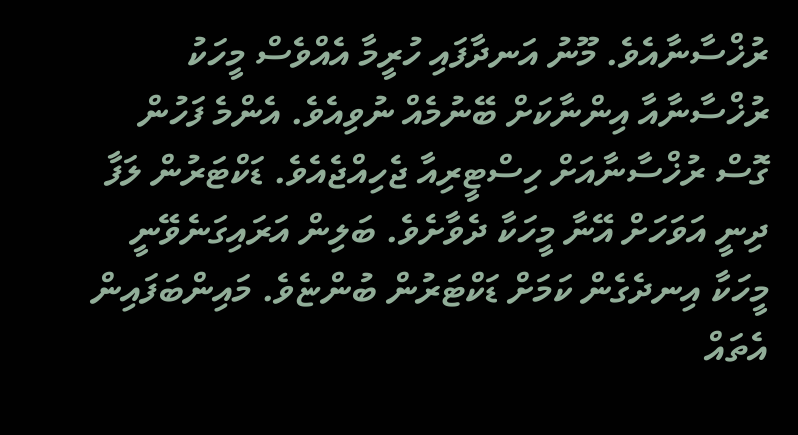ރުޚްސާނާއެވެ. މޫނު އަނދާފައި ހުރީމާ އެއްވެސް މީހަކު ރުޚްސާނާއާ އިންނާކަށް ބޭނުމެއް ނުވިއެވެ. އެންމެ ފަހުން ގޮސް ރުޚްސާނާއަށް ހިސްޓީރިއާ ޖެހިއްޖެއެވެ. ޑަކްޓަރުން ލަފާ ދިނީ އަވަހަށް އޭނާ މީހަކާ ދެވާށެވެ. ބަލިން އަރައިގަނެވޭނީ މީހަކާ އިނދެގެން ކަމަށް ޑަކްޓަރުން ބުންޏެވެ. މައިންބަފައިން އެތައް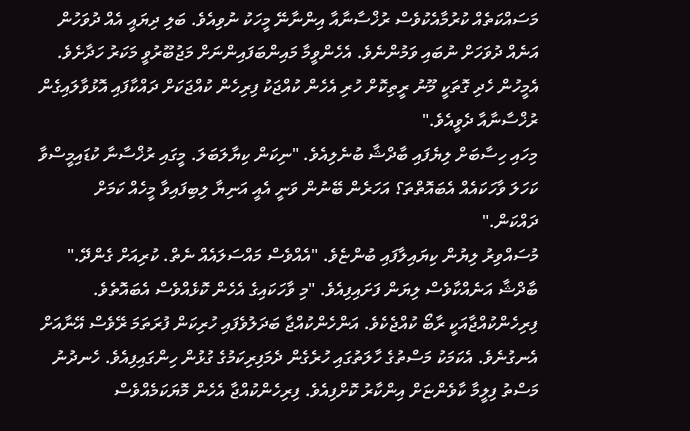މަސައްކަތެއް ކުރުމާއެކުވެސް ރުޚްސާނާއާ އިންނާނޭ މީހަކު ނުވިއެވެ. ބަލި ދިޔައީ އެއް ދުވަހުން އަނެއް ދުވަހަށް ނުބައި ވަމުންނެވެ. އެހެންވީމާ މައިންބަފައިންނަށް މަޖުބޫރުވީ މަކަރު ހަދާށެވެ. އެމީހުން ހެދި ގޮތަކީ މޫނު ރީތިކޮށް ހުރި އެހެން ކުއްޖަކު ފިރިހެން ކުއްޖަކަށް ދައްކާފައި އޮޅުވާލައިގެން ރުޚްސާނާއާ ދެވީއެވެ."
މިހައި ހިސާބަށް ލިޔެފައި ބާދްޝާ ބުނެލިއެވެ. "ނިކަން ކިޔާލަބަލަ. މީގައި ރުޚްސާނާ ކުޑައިމީސްވާ ކަހަލަ ވާހަކައެއް އެބައޮތްތަ؟ އަހަރެން ބޭނުން ވަނީ އެއީ އަނިޔާ ލިބިފައިވާ މީހެއް ކަމަށް ދައްކަން."
މުސައްވިރު ލިޔުން ކިޔައިލާފައި ބުންޏެވެ. "އެއްވެސް މައްސަލައެއް ނެތް. ކުރިއަށް ގެންދޭ."
ބާދްޝާ އަނެއްކާވެސް ލިޔަން ފަށައިފިއެވެ. "މި ވާހަކައިގެ އެހެން ކޮޅެއްވެސް އެބައޮތެވެ. ފިރިހެންކުއްޖާއަކީ ރާބޯ ކުއްޖެކެވެ. އަންހެންކުއްޖާ ބަދަލުވެފައި ހުރިކަން ފުރަތަމަ ރޭވެސް އޭނާއަށް އެނގުނެވެ. އެކަމަކު މަސްތުގެ ހާލަތުގައި ހުރެގެން ދެމަފިރިކަމުގެ ގުޅުން ހިންގައިފިއެވެ. ހެނދުނު މަސްތު ފިލީމާ ކާވެންޏަށް އިންކާރު ކޮށްފިއެވެ. ފިރިހެންކުއްޖާ އެހެން މޮޔަކަމެއްވެސް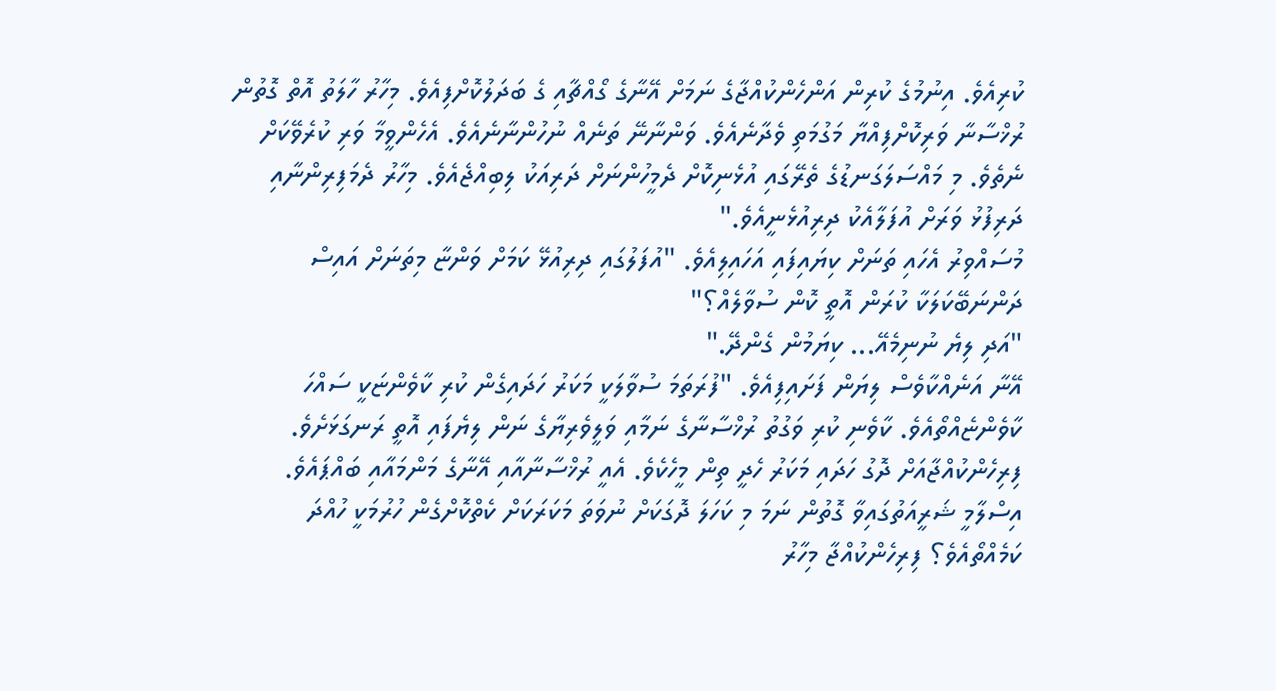ކުރިއެވެ. އިނުމުގެ ކުރިން އަންހެންކުއްޖާގެ ނަމަށް އޭނާގެ ގޯއްޗާއި ގެ ބަދަލުކޮށްފިއެވެ. މިހާރު ހާލަތު އޮތް ގޮތުން ރުޚްސާނާ ވަރިކޮށްފިއްޔާ މަގުމަތި ވެދާނެއެވެ. ވަންނާނޭ ތަނެއް ނުހުންނާނެއެވެ. އެހެންވީމާ ވަރި ކުރެވޭކަށް ނެތެވެ. މި މައްސަލަގަނޑުގެ ތެރޭގައި އުޅެނިކޮށް ދެމީހުންނަށް ދަރިއަކު ލިބިއްޖެއެވެ. މިހާރު ދެމަފިރިންނާއި ދަރިފުޅު ވަރަށް އުފަލާއެކު ދިރިއުޅެނީއެވެ."
މުސައްވިރު އެހައި ތަނަށް ކިޔައިފައި އަހައިލިއެވެ. "އުފަލުގައި ދިރިއުޅޭ ކަމަށް ވަންޏާ މިތަނަށް އައިސް ދަންނަބޭކަލަކާ ކުރަން އޮތީ ކޮން ސުވާލެއް؟"
"އަދި ލިޔެ ނުނިމެއޭ... ކިޔަމުން ގެންދޭ."
އޭނާ އަނެއްކާވެސް ލިޔަން ފަށައިފިއެވެ. "ފުރަތަމަ ސުވާލަކީ މަކަރު ހަދައިގެން ކުރި ކާވެންޏަކީ ސައްހަ ކާވެންޏެއްތޯއެވެ. ކާވެނި ކުރި ވަގުތު ރުޚްސާނާގެ ނަމާއި ވަލީވެރިޔާގެ ނަން ލިޔެފައި އޮތީ ރަނގަޅަށެވެ. ފިރިހެންކުއްޖާއަށް ދޮގު ހަދައި މަކަރު ހެދީ ތިން މީހެކެވެ. އެއީ ރުޚްސާނާއާއި އޭނާގެ މަންމައާއި ބައްޕައެވެ. އިސްލާމީ ޝަރީއަތުގައިވާ ގޮތުން ނަމަ މި ކަހަލަ ދޮގަކަށް ނުވަތަ މަކަރަކަށް ކެތްކޮށްގެން ހުރުމަކީ ހުއްދަ ކަމެއްތޯއެވެ؟ ފިރިހެންކުއްޖާ މިހާރު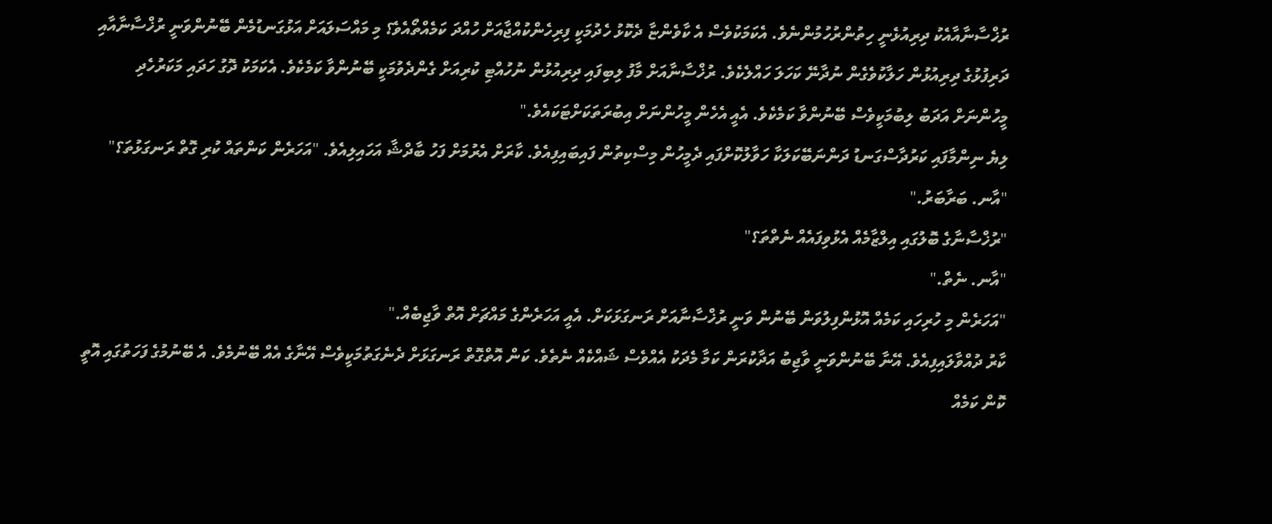ރުޚްސާނާއާއެކު ދިރިއުޅެނީ ހިތުންރުހުމުންނެވެ. އެކަމަކުވެސް އެ ކާވެންޏާ ދެކޮޅު ހެދުމަކީ ފިރިހެންކުއްޖާއަށް ހުއްދަ ކަމެއްތޯއެވެ؟ މި މައްސަލައަށް އަޅުގަނޑުމެން ބޭނުންވަނީ ރުޚްސާނާއާއި ދަރިފުޅުގެ ދިރިއުޅުން ހަލާކުވެގެން ނުދާނޭ ކަހަލަ ހައްލެކެވެ. ރުޚްސާނާއަށް މާފު ލިބިފައި ދިރިއުޅުން ނުހުއްޓި ކުރިއަށް ގެންދެވުމަކީ ބޭނުންވާ ކަމެކެވެ. އެކަމަކު ދޮގު ހަދައި މަކަރުހެދި މީހުންނަށް އަދަބު ލިބުމަކީވެސް ބޭނުންވާ ކަމެކެވެ. އެއީ އެހެން މީހުންނަށް އިބުރަތަކަށްޓަކައެވެ."
ލިޔެ ނިންމާފައި ކަރުދާސްގަނޑު ދަންނަބޭކަލަކާ ހަވާލުކޮށްފައި ދެމީހުން މިސްކިތުން ފައިބައިފިއެވެ. ކާރަށް އެރުމަށް ފަހު ބާދްޝާ އަހައިލިއެވެ. "އަހަރެން ކަންތައް ކުރި ގޮތް ރަނގަޅުތަ؟"
"އާނ. ބަރާބަރު."
"ރުޚްސާނާގެ ބޮލުގައި އިލްޒާމެއް އެޅުވިފައެއް ނެތްތަ؟"
"އާނ. ނެތް."
"އަހަރެން މި ހުރިހައި ކަމެއް އޮޅުންފިލުވަން ބޭނުން ވަނީ ރުޚްސާނާއަށް ރަނގަޅަކަށް. އެއީ އަހަރެންގެ މައްޗަށް އޮތް ވާޖިބެއް."
ކާރު ދުއްވާލައިފިއެވެ. އޭނާ ބޭނުންވަނީ ވާޖިބު އަދާކުރަން ކަމާ މެދަކު އެއްވެސް ޝައްކެއް ނެތެވެ. ކަން އޮތްގޮތް ރަނގަޅަށް ދެނެގަތުމަކީވެސް އޭނާގެ އެއް ބޭނުމެވެ. އެ ބޭނުމުގެ ފަހަތުގައި އޮތީ ކޮން ކަމެއް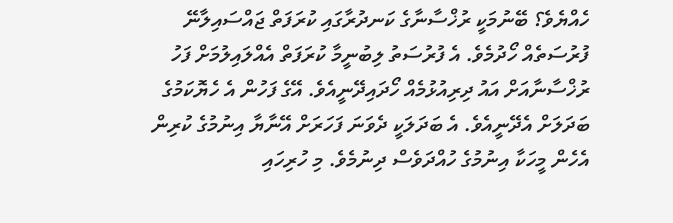ހެއްޔެވެ؟ ބޭނުމަކީ ރުޚްސާނާގެ ކަނދުރާގައި ކުރަފަތް ޖައްސައިލާނޭ ފުރުސަތެއް ހޯދުމެވެ. އެ ފުރުސަތު ލިބުނީމާ ކުރަފަތް އެއްލައިލުމަށް ފަހު ރުޚްސާނާއަށް އައު ދިރިއުޅުމެއް ހޯދައިދޭނީއެވެ. އޭގެ ފަހުން އެ ހެޔޮކަމުގެ ބަދަލަށް އެދޭނީއެވެ. އެ ބަދަލަކީ ދެވަނަ ފަހަރަށް އޭނާޔާ އިނުމުގެ ކުރިން އެހެން މީހަކާ އިނުމުގެ ހުއްދަވެސް ދިނުމެވެ. މި ހުރިހައި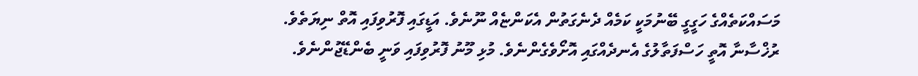މަސައްކަތެއްގެ ހަގީގީ ބޭނުމަކީ ކަމެއް ދެނެގަތުން އެކަންޏެއް ނޫނެވެ. އަޑީގައި ފޮރުވިފައި އޮތް ނިޔަތެވެ.
ރުޚްސާނާ އޮތީ ހަސްފަތާލުގެ އެނދެއްގައި އޮށޯވެގެންނެވެ. މުޅި މޫނު ފޮރުވިފައި ވަނީ ބެންޑޭޖުންނެވެ.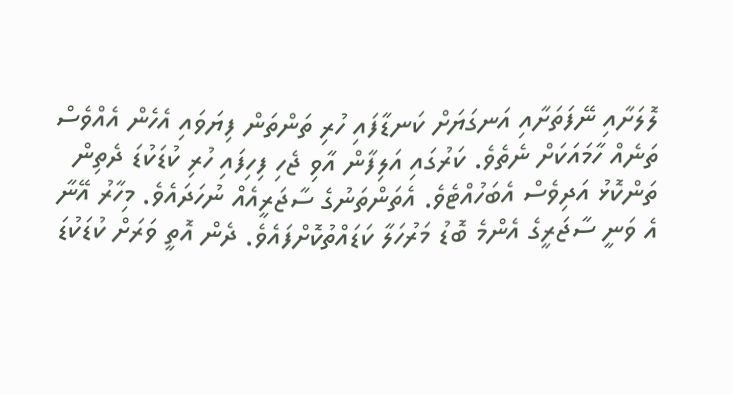ލޮލަށާއި ނޭފަތަށާއި އަނގަޔަށް ކަނޑާފައި ހުރި ތަންތަން ފިޔަވައި އެހެން އެއްވެސް ތަނެއް ހާމައަކަށް ނެތެވެ. ކަރުގައި އަލިފާން އާވި ޖެހި ފިހިފައި ހުރި ކުޑަކުޑަ ދެތިން ތަންކޮޅު އަދިވެސް އެބަހުއްޓެވެ. އެތަންތަނުގެ ސާޖަރީއެއް ނުހަދައެވެ. މިހާރު އޭނާ އެ ވަނީ ސާޖަރީގެ އެންމެ ބޮޑު މަރުހަލާ ކަޑައްތުކޮށްފައެވެ. ދެން އޮތީ ވަރަށް ކުޑަކުޑަ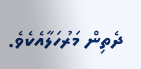ދެތިން މަރުހަލާއެކެވެ.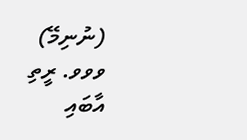(ނުނިމޭ)
ވވވ. ރީތި އާބައި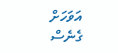އަވަހަށް ގެނެސް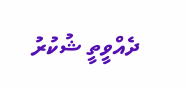ދެއްވީތީ ޝުކުރު